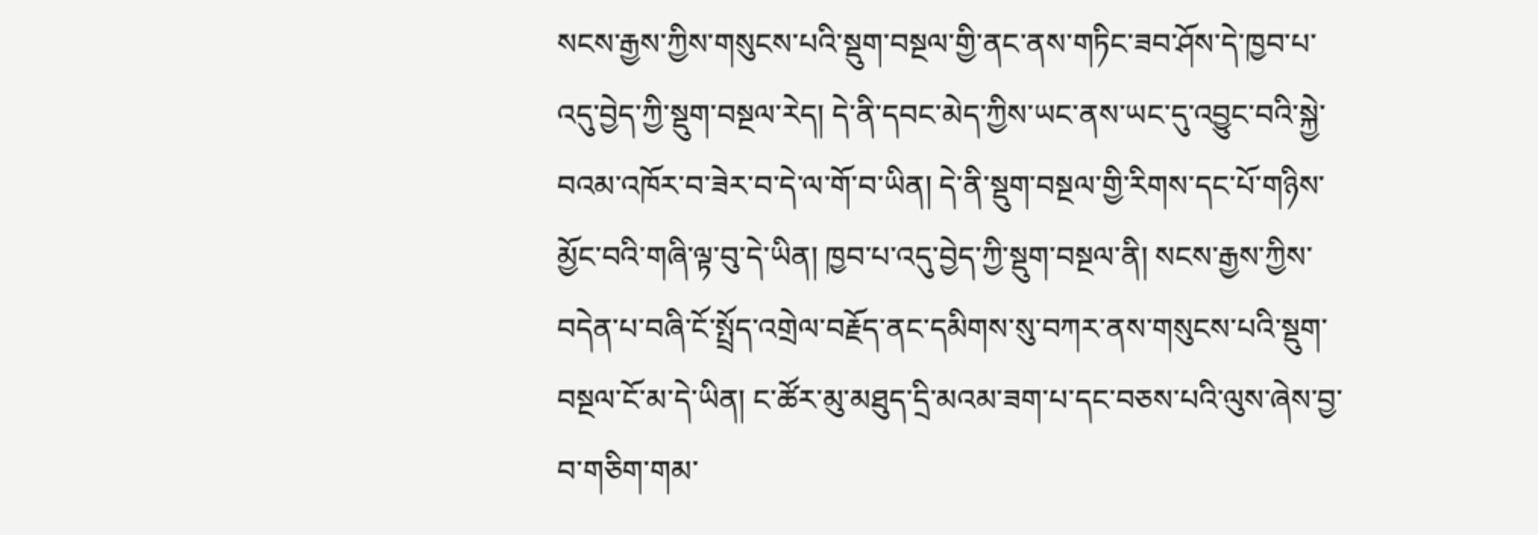སངས་རྒྱས་ཀྱིས་གསུངས་པའི་སྡུག་བསྔལ་གྱི་ནང་ནས་གཏིང་ཟབ་ཤོས་དེ་ཁྱབ་པ་འདུ་བྱེད་ཀྱི་སྡུག་བསྔལ་རེད། དེ་ནི་དབང་མེད་ཀྱིས་ཡང་ནས་ཡང་དུ་འབྱུང་བའི་སྐྱེ་བའམ་འཁོར་བ་ཟེར་བ་དེ་ལ་གོ་བ་ཡིན། དེ་ནི་སྡུག་བསྔལ་གྱི་རིགས་དང་པོ་གཉིས་མྱོང་བའི་གཞི་ལྟ་བུ་དེ་ཡིན། ཁྱབ་པ་འདུ་བྱེད་ཀྱི་སྡུག་བསྔལ་ནི། སངས་རྒྱས་ཀྱིས་བདེན་པ་བཞི་ངོ་སྤྲོད་འགྲེལ་བརྗོད་ནང་དམིགས་སུ་བཀར་ནས་གསུངས་པའི་སྡུག་བསྔལ་ངོ་མ་དེ་ཡིན། ང་ཚོར་མུ་མཐུད་དྲི་མའམ་ཟག་པ་དང་བཅས་པའི་ལུས་ཞེས་བྱ་བ་གཅིག་གམ་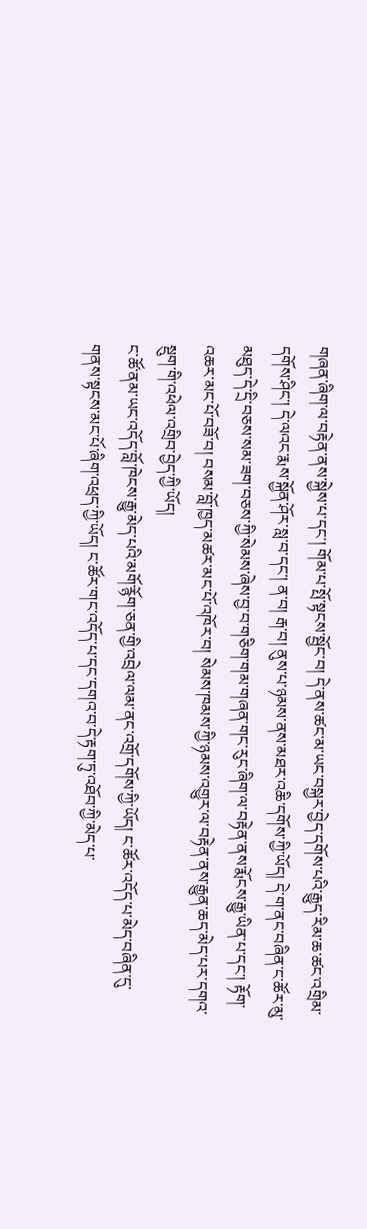གཞན་ཞིག་ལ་བརྟེན་ནས་སྐྱེས་པ་དང་། གོམ་པ་སྤོ་སྟངས་སྦྱོང་བ། དེ་ནས་ཚང་མ་ཡང་བསྐྱར་བྱེད་དགོས་པའི་རྒྱུད་རིམ་ཆ་ཚང་འགྲིམ་དགོས་ཤིང་། དེ་ལའང་རྨས་སྐྱོན་ཤོར་སླ་བ་དང་། ན་བ། རྒ་བ། ནུས་པ་ཉམས་ནས་མཐར་འཆི་དགོས་ཀྱི་ཡོད། དེ་ག་ནང་བཞིན་ང་ཚོར་མུ་མཐུད་དེ་དྲི་བཅས་སམ་ཟག་བཅས་ཀྱི་སེམས་ཞེས་བྱ་བ་གཅིག་གམ་གཞན་གང་རུང་ཞིག་ལ་བརྟེན་ནས་རྨོངས་རྒྱུ་ཡིན་པ་དང་། རྟོག་འཆར་མང་པོ་བཟོ་བ། བསམ་བློ་ཁྱད་མཚར་མང་པོ་འཁོར་བ། སེམས་ཁམས་ཀྱི་ཉམས་འགྱུར་ལ་བརྟེན་ནས་རྒྱུན་ཆད་མེད་པར་དགའ་སྡུག་གི་འཕེལ་འགྲིབ་བྱེད་ཀྱི་ཡོད།
ང་ཚོ་ནམ་ཡང་འདོད་བློ་ཁེངས་རྒྱུ་མེད་པའི་མགོ་རྙོག་ཅན་གྱི་འབྲེལ་ལམ་ནང་འགྲོ་དགོས་ཀྱི་ཡོད། ང་ཚོར་འདོད་པ་མེད་བཞིན་དུ་གནས་སྟངས་མང་པོ་ཞིག་འཕྲད་ཀྱི་ཡོད། ང་ཚོར་གང་འདོད་པ་དང་དགའ་བ་དེ་རྟག་ཏུ་འཐོབ་ཀྱི་མེད་པ་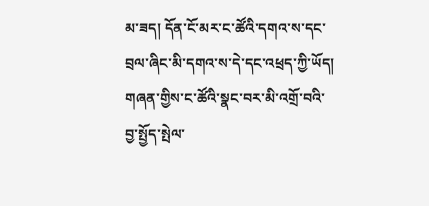མ་ཟད། དོན་ངོ་མར་ང་ཚོའི་དགའ་ས་དང་བྲལ་ཞིང་མི་དགའ་ས་དེ་དང་འཕྲད་ཀྱི་ཡོད། གཞན་གྱིས་ང་ཚོའི་སྣང་བར་མི་འགྲོ་བའི་བྱ་སྤྱོད་སྤེལ་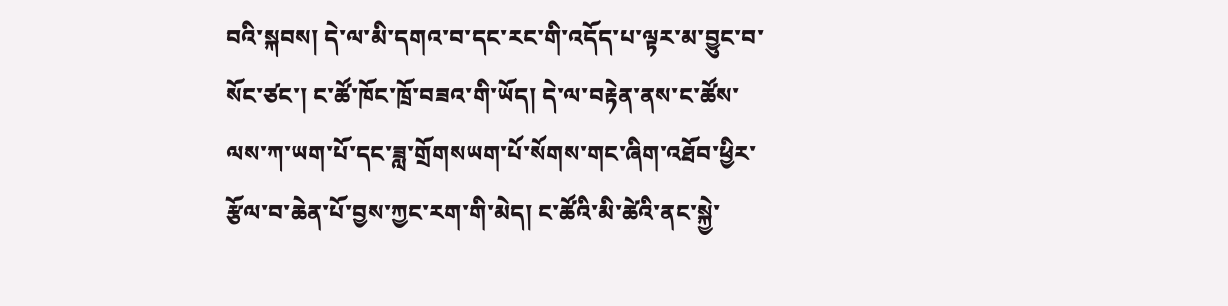བའི་སྐབས། དེ་ལ་མི་དགའ་བ་དང་རང་གི་འདོད་པ་ལྟར་མ་བྱུང་བ་སོང་ཙང་། ང་ཚོ་ཁོང་ཁྲོ་བཟའ་གི་ཡོད། དེ་ལ་བརྟེན་ནས་ང་ཚོས་ལས་ཀ་ཡག་པོ་དང་ཟླ་གྲོགསཡག་པོ་སོགས་གང་ཞིག་འཐོབ་ཕྱིར་རྩོལ་བ་ཆེན་པོ་བྱས་ཀྱང་རག་གི་མེད། ང་ཚོའི་མི་ཚེའི་ནང་སྐྱེ་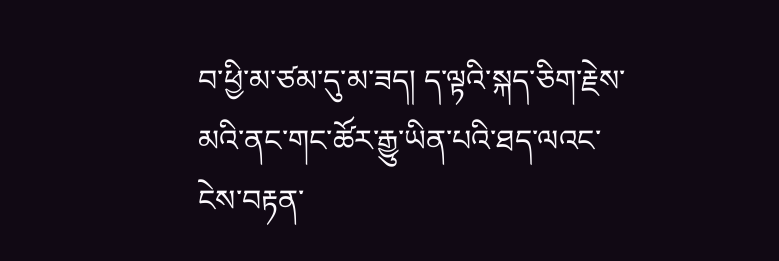བ་ཕྱི་མ་ཙམ་དུ་མ་ཟད། ད་ལྟའི་སྐད་ཅིག་རྗེས་མའི་ནང་གང་ཚོར་རྒྱུ་ཡིན་པའི་ཐད་ལའང་ངེས་བརྟན་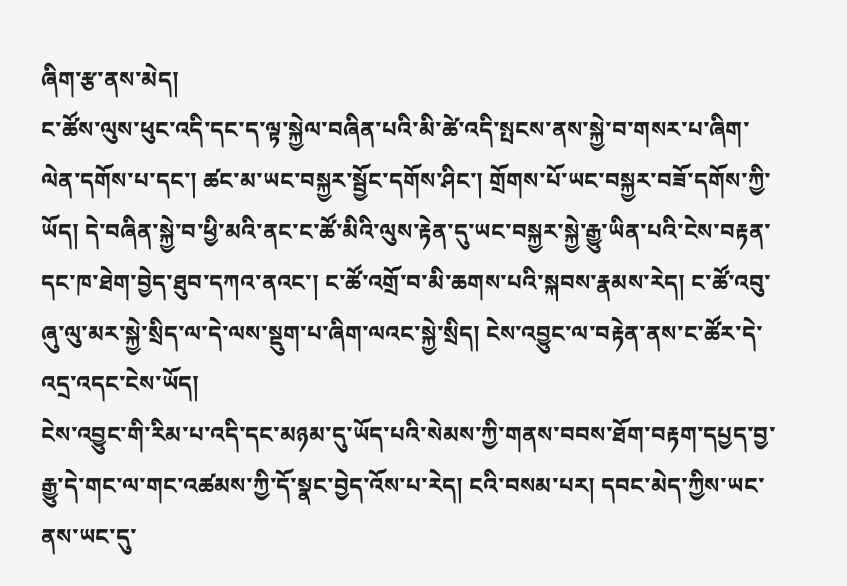ཞིག་རྩ་ནས་མེད།
ང་ཚོས་ལུས་ཕུང་འདི་དང་ད་ལྟ་སྐྱེལ་བཞིན་པའི་མི་ཚེ་འདི་སྤངས་ནས་སྐྱེ་བ་གསར་པ་ཞིག་ལེན་དགོས་པ་དང་། ཚང་མ་ཡང་བསྐྱར་སྦྱོང་དགོས་ཤིང་། གྲོགས་པོ་ཡང་བསྐྱར་བཟོ་དགོས་ཀྱི་ཡོད། དེ་བཞིན་སྐྱེ་བ་ཕྱི་མའི་ནང་ང་ཚོ་མིའི་ལུས་རྟེན་དུ་ཡང་བསྐྱར་སྐྱེ་རྒྱུ་ཡིན་པའི་ངེས་བརྟན་དང་ཁ་ཐེག་བྱེད་ཐུབ་དཀའ་ནའང་། ང་ཚོ་འགྲོ་བ་མི་ཆགས་པའི་སྐབས་རྣམས་རེད། ང་ཚོ་འབུ་ཞུ་ལུ་མར་སྐྱེ་སྲིད་ལ་དེ་ལས་སྡུག་པ་ཞིག་ལའང་སྐྱེ་སྲིད། ངེས་འབྱུང་ལ་བརྟེན་ནས་ང་ཚོར་དེ་འདྲ་འདང་ངེས་ཡོད།
ངེས་འབྱུང་གི་རིམ་པ་འདི་དང་མཉམ་དུ་ཡོད་པའི་སེམས་ཀྱི་གནས་བབས་ཐོག་བརྟག་དཔྱད་བྱ་རྒྱུ་དེ་གང་ལ་གང་འཚམས་ཀྱི་དོ་སྣང་བྱེད་འོས་པ་རེད། ངའི་བསམ་པར། དབང་མེད་ཀྱིས་ཡང་ནས་ཡང་དུ་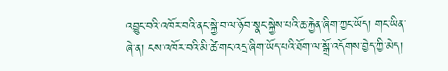འབྱུང་བའི་འཁོར་བའི་ནང་སྐྱེ་བ་ལ་ཉོབ་སྣང་སྐྱེས་པའི་ཆ་རྐྱེན་ཞིག་ཀྱང་ཡོད། གང་ཡིན་ཞེ་ན། ངས་འཁོར་བའི་མི་ཚེ་གང་འདྲ་ཞིག་ཡོད་པའི་ཐོག་ལ་སྒྲོ་འདོགས་བྱེད་ཀྱི་མེད།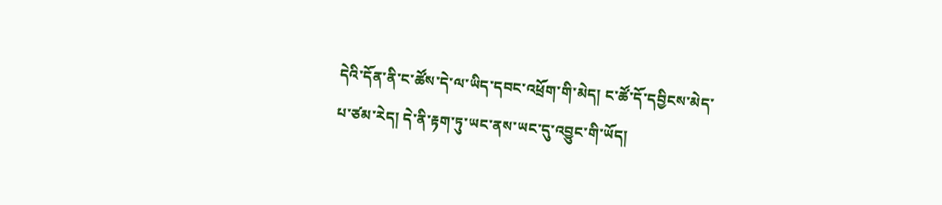དེའི་དོན་ནི་ང་ཚོས་དེ་ལ་ཡིད་དབང་འཕྲོག་གི་མེད། ང་ཚོ་དོ་དབྱིངས་མེད་པ་ཙམ་རེད། དེ་ནི་རྟག་ཏུ་ཡང་ནས་ཡང་དུ་འབྱུང་གི་ཡོད།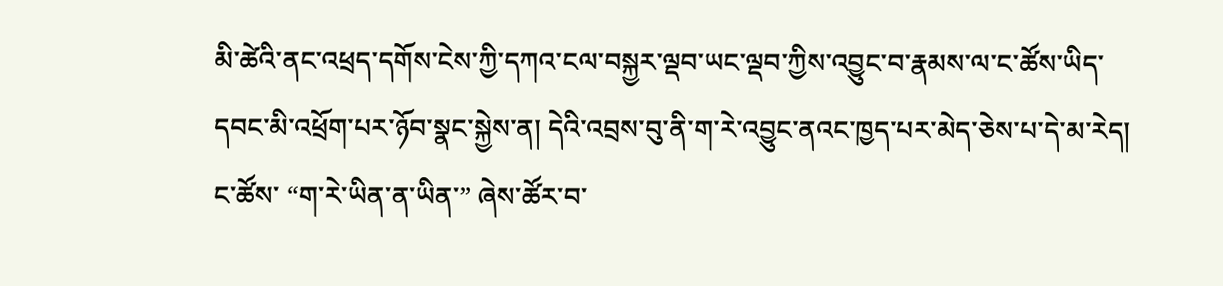མི་ཚེའི་ནང་འཕྲད་དགོས་ངེས་ཀྱི་དཀའ་ངལ་བསྐྱར་ལྡབ་ཡང་ལྡབ་ཀྱིས་འབྱུང་བ་རྣམས་ལ་ང་ཚོས་ཡིད་དབང་མི་འཕྲོག་པར་ཉོབ་སྣང་སྐྱེས་ན། དེའི་འབྲས་བུ་ནི་ག་རེ་འབྱུང་ནའང་ཁྱད་པར་མེད་ཅེས་པ་དེ་མ་རེད། ང་ཚོས་ “ག་རེ་ཡིན་ན་ཡིན་” ཞེས་ཚོར་བ་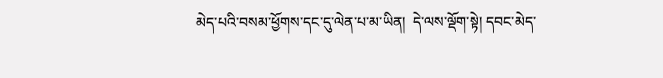མེད་པའི་བསམ་ཕྱོགས་དང་དུ་ལེན་པ་མ་ཡིན།  དེ་ལས་ལྡོག་སྟེ། དབང་མེད་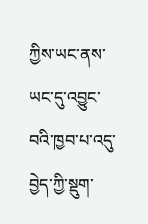ཀྱིས་ཡང་ནས་ཡང་དུ་འབྱུང་བའི་ཁྱབ་པ་འདུ་བྱེད་ཀྱི་སྡུག་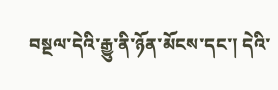བསྔལ་དེའི་རྒྱུ་ནི་ཉོན་མོངས་དང་། དེའི་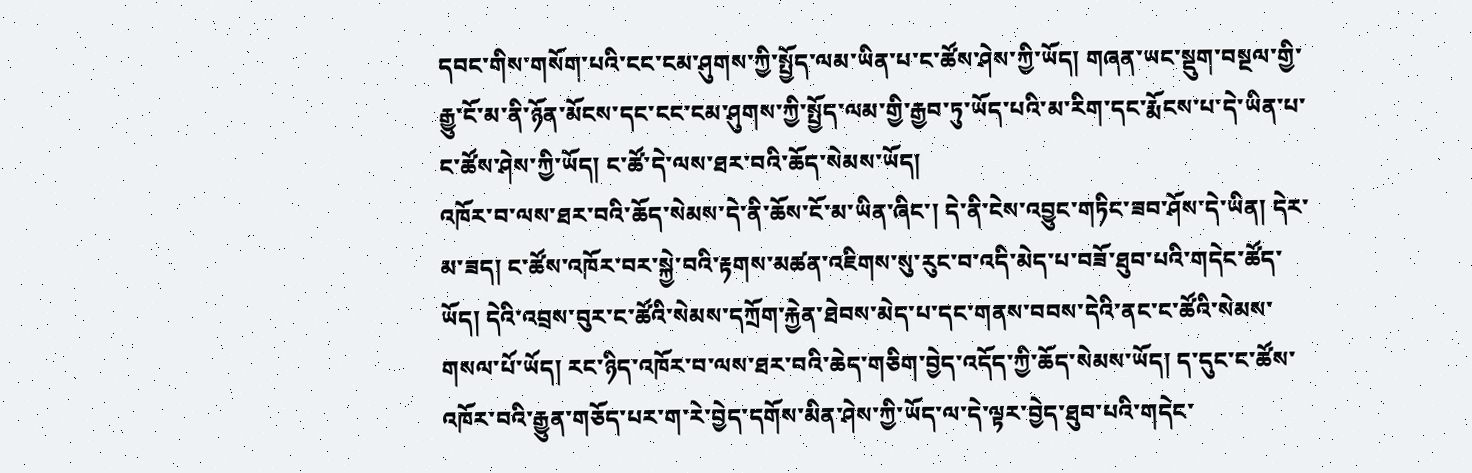དབང་གིས་གསོག་པའི་ངང་ངམ་ཤུགས་ཀྱི་སྤྱོད་ལམ་ཡིན་པ་ང་ཚོས་ཤེས་ཀྱི་ཡོད། གཞན་ཡང་སྡུག་བསྔལ་གྱི་རྒྱུ་ངོ་མ་ནི་ཉོན་མོངས་དང་ངང་ངམ་ཤུགས་ཀྱི་སྤྱོད་ལམ་གྱི་རྒྱབ་ཏུ་ཡོད་པའི་མ་རིག་དང་རྨོངས་པ་དེ་ཡིན་པ་ང་ཚོས་ཤེས་ཀྱི་ཡོད། ང་ཚོ་དེ་ལས་ཐར་བའི་ཆོད་སེམས་ཡོད།
འཁོར་བ་ལས་ཐར་བའི་ཆོད་སེམས་དེ་ནི་ཆོས་ངོ་མ་ཡིན་ཞིང་། དེ་ནི་ངེས་འབྱུང་གཏིང་ཟབ་ཤོས་དེ་ཡིན། དེར་མ་ཟད། ང་ཚོས་འཁོར་བར་སྐྱེ་བའི་རྟགས་མཚན་འཇིགས་སུ་རུང་བ་འདི་མེད་པ་བཟོ་ཐུབ་པའི་གདེང་ཚོད་ཡོད། དེའི་འབྲས་བུར་ང་ཚོའི་སེམས་དཀྲོག་རྐྱེན་ཐེབས་མེད་པ་དང་གནས་བབས་དེའི་ནང་ང་ཚོའི་སེམས་གསལ་པོ་ཡོད། རང་ཉིད་འཁོར་བ་ལས་ཐར་བའི་ཆེད་གཅིག་བྱེད་འདོད་ཀྱི་ཆོད་སེམས་ཡོད། ད་དུང་ང་ཚོས་འཁོར་བའི་རྒྱུན་གཅོད་པར་ག་རེ་བྱེད་དགོས་མིན་ཤེས་ཀྱི་ཡོད་ལ་དེ་ལྟར་བྱེད་ཐུབ་པའི་གདེང་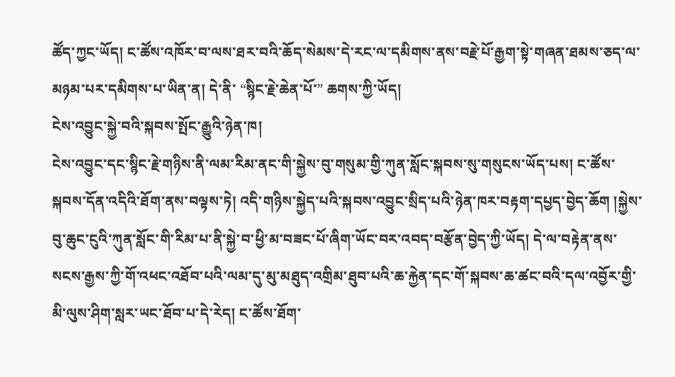ཚོད་ཀྱང་ཡོད། ང་ཚོས་འཁོར་བ་ལས་ཐར་བའི་ཆོད་སེམས་དེ་རང་ལ་དམིགས་ནས་བརྗེ་པོ་རྒྱག་སྟེ་གཞན་ཐམས་ཅད་ལ་མཉམ་པར་དམིགས་པ་ཡིན་ན། དེ་ནི་ “སྙིང་རྗེ་ཆེན་པོ་” ཆགས་ཀྱི་ཡོད།
ངེས་འབྱུང་སྐྱེ་བའི་སྐབས་སྤོང་རྒྱུའི་ཉེན་ཁ།
ངེས་འབྱུང་དང་སྙིང་རྗེ་གཉིས་ནི་ལམ་རིམ་ནང་གི་སྐྱེས་བུ་གསུམ་གྱི་ཀུན་སློང་སྐབས་སུ་གསུངས་ཡོད་པས། ང་ཚོས་སྐབས་དོན་འདིའི་ཐོག་ནས་བལྟས་ཏེ། འདི་གཉིས་སྐྱེད་པའི་སྐབས་འབྱུང་སྲིད་པའི་ཉེན་ཁར་བརྟག་དཔྱད་བྱེད་ཆོག །སྐྱེས་བུ་ཆུང་ངུའི་ཀུན་སློང་གི་རིམ་པ་ནི་སྐྱེ་བ་ཕྱི་མ་བཟང་པོ་ཞིག་ཡོང་བར་འབད་བརྩོན་བྱེད་ཀྱི་ཡོད། དེ་ལ་བརྟེན་ནས་སངས་རྒྱས་ཀྱི་གོ་འཕང་འཐོབ་པའི་ལམ་དུ་མུ་མཐུད་འགྲིམ་ཐུབ་པའི་ཆ་རྐྱེན་དང་གོ་སྐབས་ཆ་ཚང་བའི་དལ་འབྱོར་གྱི་མི་ལུས་ཤིག་སླར་ཡང་ཐོབ་པ་དེ་རེད། ང་ཚོས་ཐོག་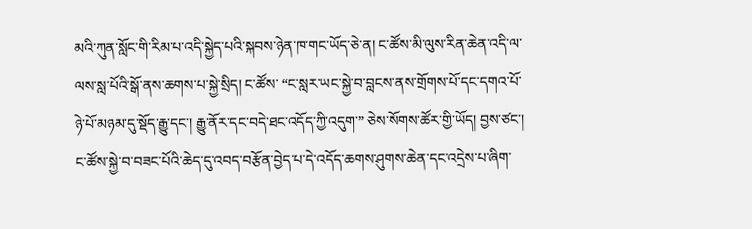མའི་ཀུན་སློང་གི་རིམ་པ་འདི་སྐྱེད་པའི་སྐབས་ཉེན་ཁ་གང་ཡོད་ཅེ་ན། ང་ཚོས་མི་ལུས་རིན་ཆེན་འདི་ལ་ལས་སླ་པོའི་སྒོ་ནས་ཆགས་པ་སྐྱེ་སྲིད། ང་ཚོས་ “ང་སླར་ཡང་སྐྱེ་བ་བླངས་ནས་གྲོགས་པོ་དང་དགའ་པོ་ཉེ་པོ་མཉམ་དུ་སྡོད་རྒྱུ་དང་། རྒྱུ་ནོར་དང་བདེ་ཐང་འདོད་ཀྱི་འདུག་” ཅེས་སོགས་ཚོར་གྱི་ཡོད། བྱས་ཙང་། ང་ཚོས་སྐྱེ་བ་བཟང་པོའི་ཆེད་དུ་འབད་བརྩོན་བྱེད་པ་དེ་འདོད་ཆགས་ཤུགས་ཆེན་དང་འདྲེས་པ་ཞིག་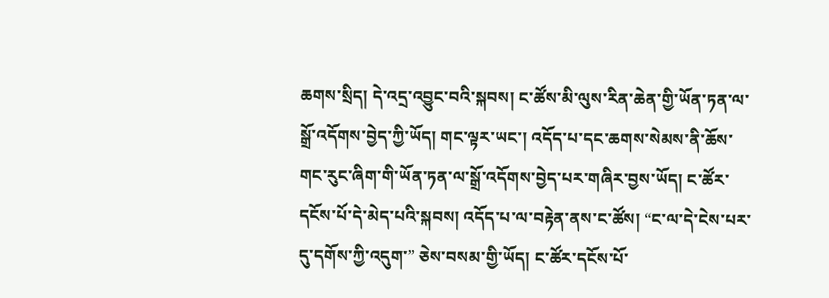ཆགས་སྲིད། དེ་འདྲ་འབྱུང་བའི་སྐབས། ང་ཚོས་མི་ལུས་རིན་ཆེན་གྱི་ཡོན་ཏན་ལ་སྒྲོ་འདོགས་བྱེད་ཀྱི་ཡོད། གང་ལྟར་ཡང་། འདོད་པ་དང་ཆགས་སེམས་ནི་ཆོས་གང་རུང་ཞིག་གི་ཡོན་ཏན་ལ་སྒྲོ་འདོགས་བྱེད་པར་གཞིར་བྱས་ཡོད། ང་ཚོར་དངོས་པོ་དེ་མེད་པའི་སྐབས། འདོད་པ་ལ་བརྟེན་ནས་ང་ཚོས། “ང་ལ་དེ་ངེས་པར་དུ་དགོས་ཀྱི་འདུག་” ཅེས་བསམ་གྱི་ཡོད། ང་ཚོར་དངོས་པོ་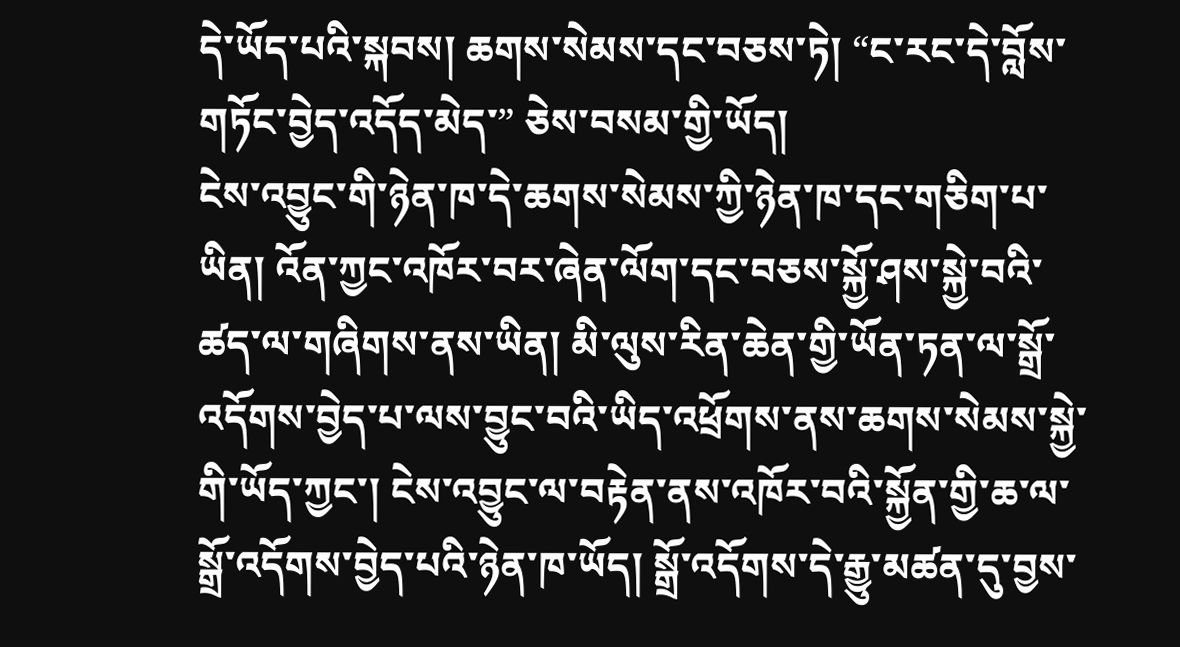དེ་ཡོད་པའི་སྐབས། ཆགས་སེམས་དང་བཅས་ཏེ། “ང་རང་དེ་བློས་གཏོང་བྱེད་འདོད་མེད་” ཅེས་བསམ་གྱི་ཡོད།
ངེས་འབྱུང་གི་ཉེན་ཁ་དེ་ཆགས་སེམས་ཀྱི་ཉེན་ཁ་དང་གཅིག་པ་ཡིན། འོན་ཀྱང་འཁོར་བར་ཞེན་ལོག་དང་བཅས་སྐྱོ་ཤས་སྐྱེ་བའི་ཚད་ལ་གཞིགས་ནས་ཡིན། མི་ལུས་རིན་ཆེན་གྱི་ཡོན་ཏན་ལ་སྒྲོ་འདོགས་བྱེད་པ་ལས་བྱུང་བའི་ཡིད་འཕྲོགས་ནས་ཆགས་སེམས་སྐྱེ་གི་ཡོད་ཀྱང་། ངེས་འབྱུང་ལ་བརྟེན་ནས་འཁོར་བའི་སྐྱོན་གྱི་ཆ་ལ་སྒྲོ་འདོགས་བྱེད་པའི་ཉེན་ཁ་ཡོད། སྒྲོ་འདོགས་དེ་རྒྱུ་མཚན་དུ་བྱས་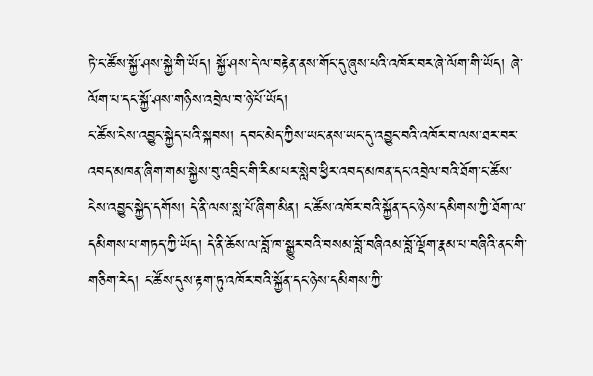ཏེ་ང་ཚོས་སྐྱོ་ཤས་སྐྱེ་གི་ཡོད། སྐྱོ་ཤས་དེ་ལ་བརྟེན་ནས་གོང་དུ་ཞུས་པའི་འཁོར་བར་ཞེ་ལོག་གི་ཡོད། ཞེ་ལོག་པ་དང་སྐྱོ་ཤས་གཉིས་འབྲེལ་བ་ཉེ་པོ་ཡོད།
ང་ཚོས་ངེས་འབྱུང་སྐྱེད་པའི་སྐབས། དབང་མེད་ཀྱིས་ཡང་ནས་ཡང་དུ་འབྱུང་བའི་འཁོར་བ་ལས་ཐར་བར་འབད་མཁན་ཞིག་གམ་སྐྱེས་བུ་འབྲིང་གི་རིམ་པར་སླེབ་ཕྱིར་འབད་མཁན་དང་འབྲེལ་བའི་ཐོག་ང་ཚོས་ངེས་འབྱུང་སྐྱེད་དགོས། དེ་ནི་ལས་སླ་པོ་ཞིག་མིན། ང་ཚོས་འཁོར་བའི་སྐྱོན་དང་ཉེས་དམིགས་ཀྱི་ཐོག་ལ་དམིགས་པ་གཏད་ཀྱི་ཡོད། དེ་ནི་ཆོས་ལ་བློ་ཁ་སྒྱུར་བའི་བསམ་བློ་བཞིའམ་བློ་ལྡོག་རྣམ་པ་བཞིའི་ནང་གི་གཅིག་རེད། ང་ཚོས་དུས་རྟག་ཏུ་འཁོར་བའི་སྐྱོན་དང་ཉེས་དམིགས་ཀྱི་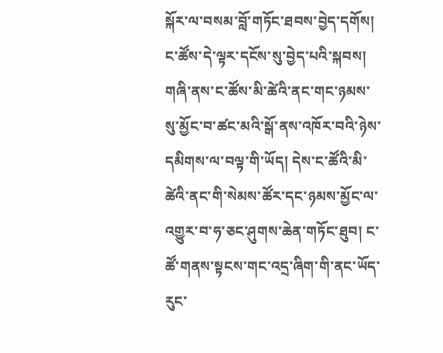སྐོར་ལ་བསམ་བློ་གཏོང་ཐབས་བྱེད་དགོས།
ང་ཚོས་དེ་ལྟར་དངོས་སུ་བྱེད་པའི་སྐབས། གཞི་ནས་ང་ཚོས་མི་ཚེའི་ནང་གང་ཉམས་སུ་མྱོང་བ་ཚང་མའི་སྒོ་ནས་འཁོར་བའི་ཉེས་དམིགས་ལ་བལྟ་གི་ཡོད། དེས་ང་ཚོའི་མི་ཚེའི་ནང་གི་སེམས་ཚོར་དང་ཉམས་མྱོང་ལ་འགྱུར་བ་ཧ་ཅང་ཤུགས་ཆེན་གཏོང་ཐུབ། ང་ཚོ་གནས་སྟངས་གང་འདྲ་ཞིག་གི་ནང་ཡོད་རུང་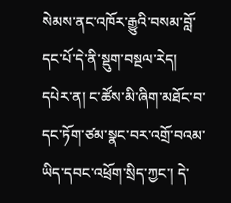སེམས་ནང་འཁོར་རྒྱུའི་བསམ་བློ་དང་པོ་དེ་ནི་སྡུག་བསྔལ་རེད། དཔེར་ན། ང་ཚོས་མི་ཞིག་མཐོང་བ་དང་ཏོག་ཙམ་སྣང་བར་འགྲོ་བའམ་ཡིད་དབང་འཕྲོག་སྲིད་ཀྱང་། དེ་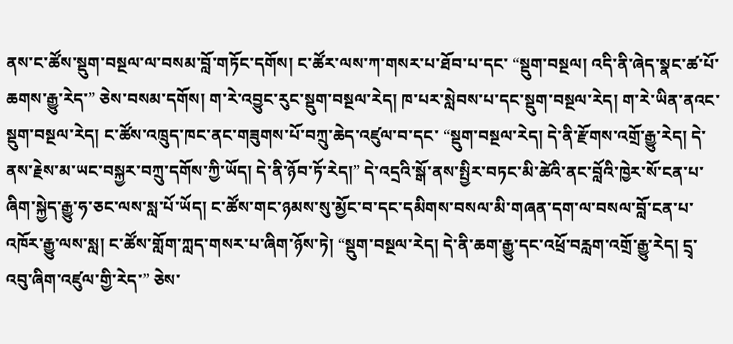ནས་ང་ཚོས་སྡུག་བསྔལ་ལ་བསམ་བློ་གཏོང་དགོས། ང་ཚོར་ལས་ཀ་གསར་པ་ཐོབ་པ་དང་ “སྡུག་བསྔལ། འདི་ནི་ཞེད་སྣང་ཚ་པོ་ཆགས་རྒྱུ་རེད་” ཅེས་བསམ་དགོས། ག་རེ་འབྱུང་རུང་སྡུག་བསྔལ་རེད། ཁ་པར་སླེབས་པ་དང་སྡུག་བསྔལ་རེད། ག་རེ་ཡིན་ནའང་སྡུག་བསྔལ་རེད། ང་ཚོས་འཁྲུད་ཁང་ནང་གཟུགས་པོ་བཀྲུ་ཆེད་འཛུལ་བ་དང་ “སྡུག་བསྔལ་རེད། དེ་ནི་རྫོགས་འགྲོ་རྒྱུ་རེད། དེ་ནས་རྗེས་མ་ཡང་བསྐྱར་བཀྲུ་དགོས་ཀྱི་ཡོད། དེ་ནི་ཉོབ་ཏོ་རེད།” དེ་འདྲའི་སྒོ་ནས་སྤྱིར་བཏང་མི་ཚེའི་ནང་བློའི་ཁྱེར་སོ་ངན་པ་ཞིག་སྐྱེད་རྒྱུ་ཧ་ཅང་ལས་སླ་པོ་ཡོད། ང་ཚོས་གང་ཉམས་སུ་མྱོང་བ་དང་དམིགས་བསལ་མི་གཞན་དག་ལ་བསལ་བློ་ངན་པ་འཁོར་རྒྱུ་ལས་སླ། ང་ཚོས་གློག་ཀླད་གསར་པ་ཞིག་ཉོས་ཏེ། “སྡུག་བསྔལ་རེད། དེ་ནི་ཆག་རྒྱུ་དང་འཕྲོ་བརླག་འགྲོ་རྒྱུ་རེད། དྲྭ་འབུ་ཞིག་འཛུལ་གྱི་རེད་” ཅེས་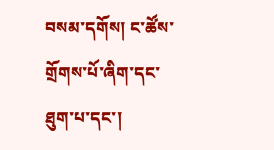བསམ་དགོས། ང་ཚོས་གྲོགས་པོ་ཞིག་དང་ཐུག་པ་དང་།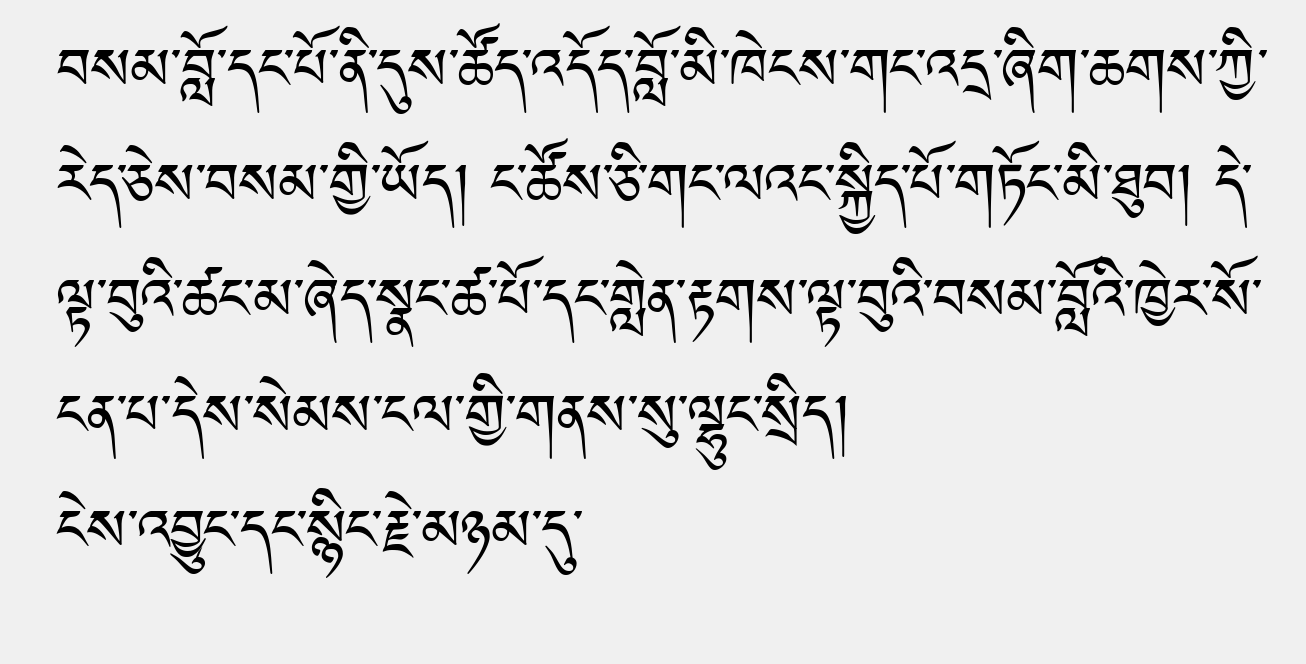བསམ་བློ་དང་པོ་ནི་དུས་ཚོད་འདོད་བློ་མི་ཁེངས་གང་འདྲ་ཞིག་ཆགས་ཀྱི་རེད་ཅེས་བསམ་གྱི་ཡོད། ང་ཚོས་ཅི་གང་ལའང་སྐྱིད་པོ་གཏོང་མི་ཐུབ། དེ་ལྟ་བུའི་ཚང་མ་ཞེད་སྣང་ཚ་པོ་དང་གླེན་རྟགས་ལྟ་བུའི་བསམ་བློའི་ཁྱེར་སོ་ངན་པ་དེས་སེམས་ངལ་གྱི་གནས་སུ་ལྷུང་སྲིད།
ངེས་འབྱུང་དང་སྙིང་རྗེ་མཉམ་དུ་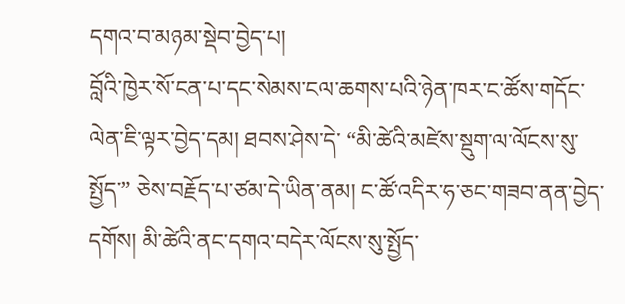དགའ་བ་མཉམ་སྡེབ་བྱེད་པ།
བློའི་ཁྱེར་སོ་ངན་པ་དང་སེམས་ངལ་ཆགས་པའི་ཉེན་ཁར་ང་ཚོས་གདོང་ལེན་ཇི་ལྟར་བྱེད་དམ། ཐབས་ཤེས་དེ་ “མི་ཚེའི་མཛེས་སྡུག་ལ་ལོངས་སུ་སྤྱོད་” ཅེས་བརྗོད་པ་ཙམ་དེ་ཡིན་ནམ། ང་ཚོ་འདིར་ཧ་ཅང་གཟབ་ནན་བྱེད་དགོས། མི་ཚེའི་ནང་དགའ་བདེར་ལོངས་སུ་སྤྱོད་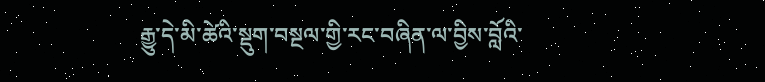རྒྱུ་དེ་མི་ཚེའི་སྡུག་བསྔལ་གྱི་རང་བཞིན་ལ་བྱིས་བློའི་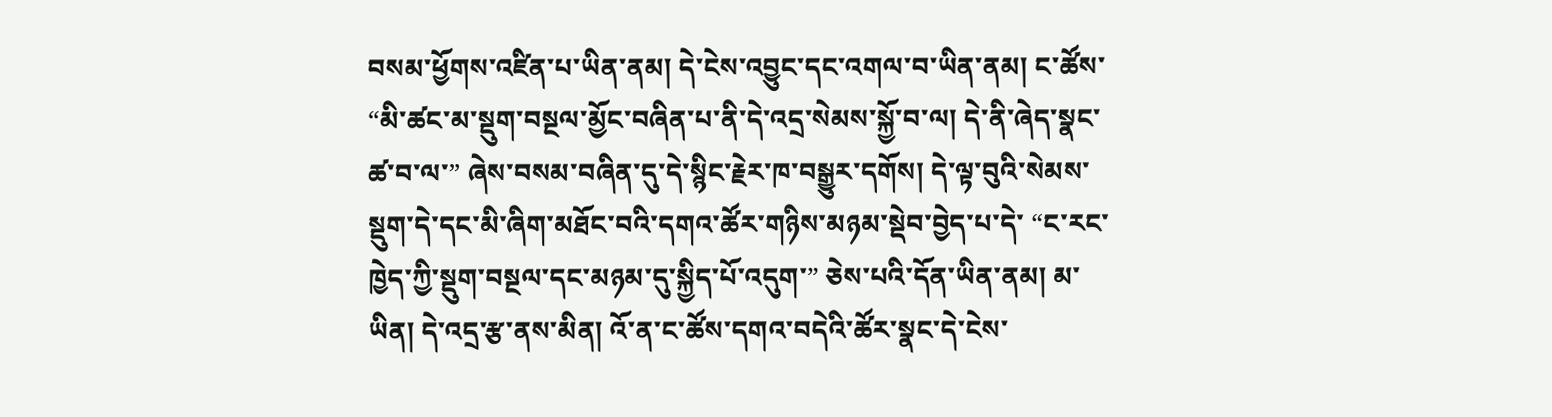བསམ་ཕྱོགས་འཛིན་པ་ཡིན་ནམ། དེ་ངེས་འབྱུང་དང་འགལ་བ་ཡིན་ནམ། ང་ཚོས་ “མི་ཚང་མ་སྡུག་བསྔལ་མྱོང་བཞིན་པ་ནི་དེ་འདྲ་སེམས་སྐྱོ་བ་ལ། དེ་ནི་ཞེད་སྣང་ཚ་བ་ལ་” ཞེས་བསམ་བཞིན་དུ་དེ་སྙིང་རྗེར་ཁ་བསྒྱུར་དགོས། དེ་ལྟ་བུའི་སེམས་སྡུག་དེ་དང་མི་ཞིག་མཐོང་བའི་དགའ་ཚོར་གཉིས་མཉམ་སྡེབ་བྱེད་པ་དེ་ “ང་རང་ཁྱེད་ཀྱི་སྡུག་བསྔལ་དང་མཉམ་དུ་སྐྱིད་པོ་འདུག་” ཅེས་པའི་དོན་ཡིན་ནམ། མ་ཡིན། དེ་འདྲ་རྩ་ནས་མིན། འོ་ན་ང་ཚོས་དགའ་བདེའི་ཚོར་སྣང་དེ་ངེས་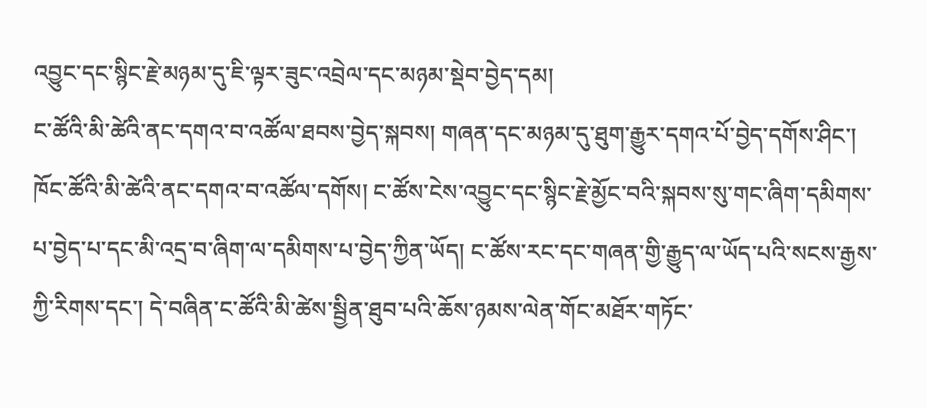འབྱུང་དང་སྙིང་རྗེ་མཉམ་དུ་ཇི་ལྟར་ཟུང་འབྲེལ་དང་མཉམ་སྡེབ་བྱེད་དམ།
ང་ཚོའི་མི་ཚེའི་ནང་དགའ་བ་འཚོལ་ཐབས་བྱེད་སྐབས། གཞན་དང་མཉམ་དུ་ཐུག་རྒྱུར་དགའ་པོ་བྱེད་དགོས་ཤིང་། ཁོང་ཚོའི་མི་ཚེའི་ནང་དགའ་བ་འཚོལ་དགོས། ང་ཚོས་ངེས་འབྱུང་དང་སྙིང་རྗེ་མྱོང་བའི་སྐབས་སུ་གང་ཞིག་དམིགས་པ་བྱེད་པ་དང་མི་འདྲ་བ་ཞིག་ལ་དམིགས་པ་བྱེད་ཀྱིན་ཡོད། ང་ཚོས་རང་དང་གཞན་གྱི་རྒྱུད་ལ་ཡོད་པའི་སངས་རྒྱས་ཀྱི་རིགས་དང་། དེ་བཞིན་ང་ཚོའི་མི་ཚེས་སྦྱིན་ཐུབ་པའི་ཆོས་ཉམས་ལེན་གོང་མཐོར་གཏོང་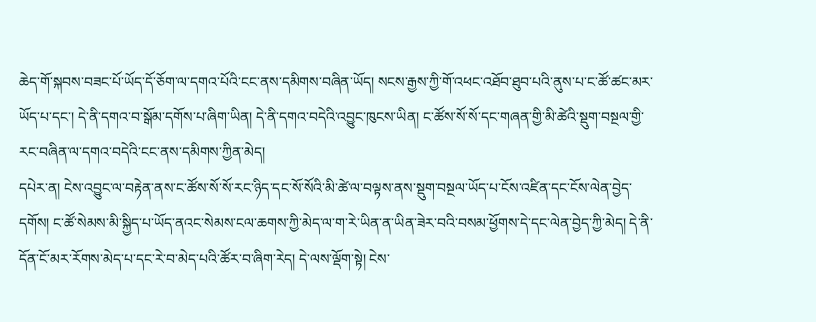ཆེད་གོ་སྐབས་བཟང་པོ་ཡོད་དོ་ཅོག་ལ་དགའ་པོའི་ངང་ནས་དམིགས་བཞིན་ཡོད། སངས་རྒྱས་ཀྱི་གོ་འཕང་འཐོབ་ཐུབ་པའི་ནུས་པ་ང་ཚོ་ཚང་མར་ཡོད་པ་དང་། དེ་ནི་དགའ་བ་སྒོམ་དགོས་པ་ཞིག་ཡིན། དེ་ནི་དགའ་བདེའི་འབྱུང་ཁུངས་ཡིན། ང་ཚོས་སོ་སོ་དང་གཞན་གྱི་མི་ཚེའི་སྡུག་བསྔལ་གྱི་རང་བཞིན་ལ་དགའ་བདེའི་ངང་ནས་དམིགས་ཀྱིན་མེད།
དཔེར་ན། ངེས་འབྱུང་ལ་བརྟེན་ནས་ང་ཚོས་སོ་སོ་རང་ཉིད་དང་སོ་སོའི་མི་ཚེ་ལ་བལྟས་ནས་སྡུག་བསྔལ་ཡོད་པ་ངོས་འཛིན་དང་ངོས་ལེན་བྱེད་དགོས། ང་ཚོ་སེམས་མི་སྐྱིད་པ་ཡོད་ནའང་སེམས་ངལ་ཆགས་ཀྱི་མེད་ལ་ག་རེ་ཡིན་ན་ཡིན་ཟེར་བའི་བསམ་ཕྱོགས་དེ་དང་ལེན་བྱེད་ཀྱི་མེད། དེ་ནི་དོན་ངོ་མར་རོགས་མེད་པ་དང་རེ་བ་མེད་པའི་ཚོར་བ་ཞིག་རེད། དེ་ལས་ལྡོག་སྟེ། ངེས་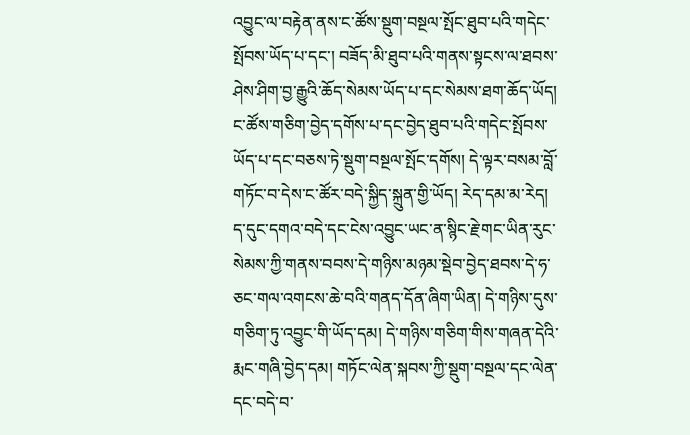འབྱུང་ལ་བརྟེན་ནས་ང་ཚོས་སྡུག་བསྔལ་སྤོང་ཐུབ་པའི་གདེང་སྤོབས་ཡོད་པ་དང་། བཟོད་མི་ཐུབ་པའི་གནས་སྟངས་ལ་ཐབས་ཤེས་ཤིག་བྱ་རྒྱུའི་ཆོད་སེམས་ཡོད་པ་དང་སེམས་ཐག་ཆོད་ཡོད། ང་ཚོས་གཅིག་བྱེད་དགོས་པ་དང་བྱེད་ཐུབ་པའི་གདེང་སྤོབས་ཡོད་པ་དང་བཅས་ཏེ་སྡུག་བསྔལ་སྤོང་དགོས། དེ་ལྟར་བསམ་བློ་གཏོང་བ་དེས་ང་ཚོར་བདེ་སྐྱིད་སྐྲུན་གྱི་ཡོད། རེད་དམ་མ་རེད།
ད་དུང་དགའ་བདེ་དང་ངེས་འབྱུང་ཡང་ན་སྙིང་རྗེ་གང་ཡིན་རུང་སེམས་ཀྱི་གནས་བབས་དེ་གཉིས་མཉམ་སྡེབ་བྱེད་ཐབས་དེ་ཧ་ཅང་གལ་འགངས་ཆེ་བའི་གནད་དོན་ཞིག་ཡིན། དེ་གཉིས་དུས་གཅིག་ཏུ་འབྱུང་གི་ཡོད་དམ། དེ་གཉིས་གཅིག་གིས་གཞན་དེའི་རྨང་གཞི་བྱེད་དམ། གཏོང་ལེན་སྐབས་ཀྱི་སྡུག་བསྔལ་དང་ལེན་དང་བདེ་བ་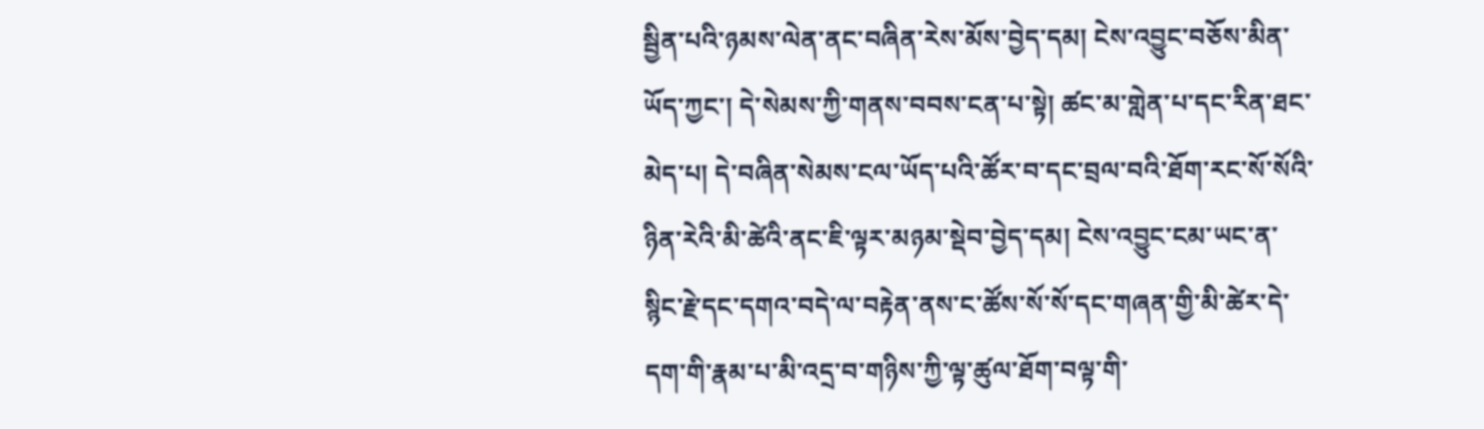སྦྱིན་པའི་ཉམས་ལེན་ནང་བཞིན་རེས་མོས་བྱེད་དམ། ངེས་འབྱུང་བཅོས་མིན་ཡོད་ཀྱང་། དེ་སེམས་ཀྱི་གནས་བབས་ངན་པ་སྟེ། ཚང་མ་གླེན་པ་དང་རིན་ཐང་མེད་པ། དེ་བཞིན་སེམས་ངལ་ཡོད་པའི་ཚོར་བ་དང་བྲལ་བའི་ཐོག་རང་སོ་སོའི་ཉིན་རེའི་མི་ཚེའི་ནང་ཇི་ལྟར་མཉམ་སྡེབ་བྱེད་དམ། ངེས་འབྱུང་ངམ་ཡང་ན་སྙིང་རྗེ་དང་དགའ་བདེ་ལ་བརྟེན་ནས་ང་ཚོས་སོ་སོ་དང་གཞན་གྱི་མི་ཚེར་དེ་དག་གི་རྣམ་པ་མི་འདྲ་བ་གཉིས་ཀྱི་ལྟ་ཚུལ་ཐོག་བལྟ་གི་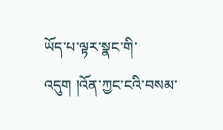ཡོད་པ་ལྟར་སྣང་གི་འདུག །འོན་ཀྱང་ངའི་བསམ་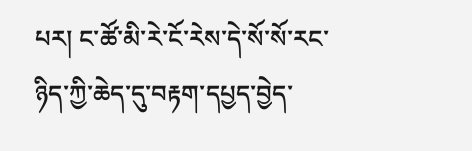པར། ང་ཚོ་མི་རེ་ངོ་རེས་དེ་སོ་སོ་རང་ཉིད་ཀྱི་ཆེད་དུ་བརྟག་དཔྱད་བྱེད་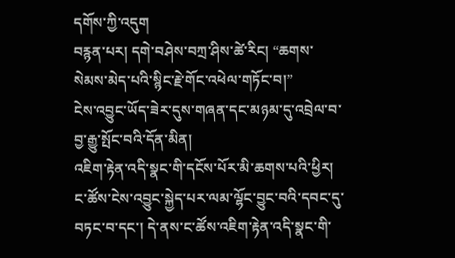དགོས་ཀྱི་འདུག
བརྙན་པར། དགེ་བཤེས་བཀྲ་ཤིས་ཚེ་རིང། “ཆགས་སེམས་མེད་པའི་སྙིང་རྗེ་གོང་འཕེལ་གཏོང་བ།”
ངེས་འབྱུང་ཡོད་ཟེར་དུས་གཞན་དང་མཉམ་དུ་འབྲེལ་བ་བྱ་རྒྱུ་སྤོང་བའི་དོན་མིན།
འཇིག་རྟེན་འདི་སྣང་གི་དངོས་པོར་མི་ཆགས་པའི་ཕྱིར། ང་ཚོས་ངེས་འབྱུང་སྐྱེད་པར་ལམ་ལྷོང་བྱུང་བའི་དབང་དུ་བཏང་བ་དང་། དེ་ནས་ང་ཚོས་འཇིག་རྟེན་འདི་སྣང་གི་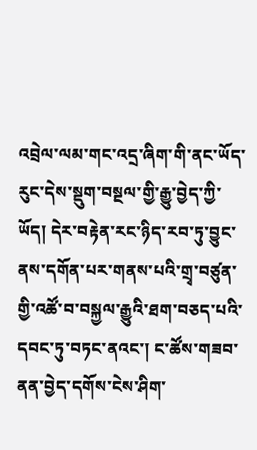འབྲེལ་ལམ་གང་འདྲ་ཞིག་གི་ནང་ཡོད་རུང་དེས་སྡུག་བསྔལ་གྱི་རྒྱུ་བྱེད་ཀྱི་ཡོད། དེར་བརྟེན་རང་ཉིད་རབ་ཏུ་བྱུང་ནས་དགོན་པར་གནས་པའི་གྲྭ་བཙུན་གྱི་འཚོ་བ་བསྐྱལ་རྒྱུའི་ཐག་བཅད་པའི་དབང་ཏུ་བཏང་ནའང་། ང་ཚོས་གཟབ་ནན་བྱེད་དགོས་ངེས་ཤིག་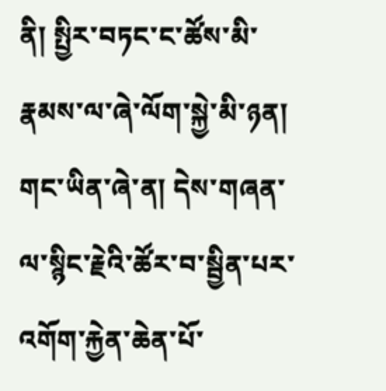ནི། སྤྱིར་བཏང་ང་ཚོས་མི་རྣམས་ལ་ཞེ་ལོག་སྐྱེ་མི་ཉན། གང་ཡིན་ཞེ་ན། དེས་གཞན་ལ་སྙིང་རྗེའི་ཚོར་བ་སྦྱིན་པར་འགོག་རྐྱེན་ཆེན་པོ་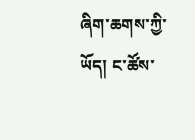ཞིག་ཆགས་ཀྱི་ཡོད། ང་ཚོས་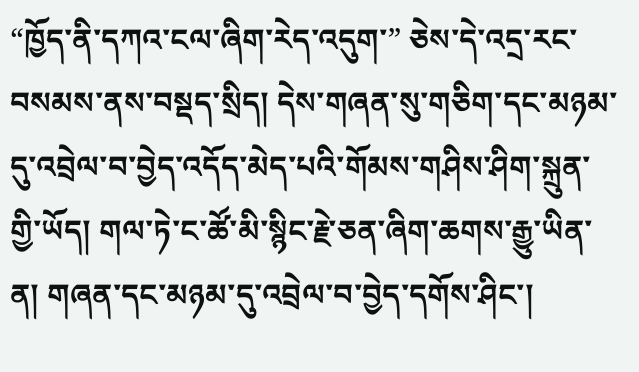“ཁྱོད་ནི་དཀའ་ངལ་ཞིག་རེད་འདུག་” ཅེས་དེ་འདྲ་རང་བསམས་ནས་བསྡད་སྲིད། དེས་གཞན་སུ་གཅིག་དང་མཉམ་དུ་འབྲེལ་བ་བྱེད་འདོད་མེད་པའི་གོམས་གཤིས་ཤིག་སྐྲུན་གྱི་ཡོད། གལ་ཏེ་ང་ཚོ་མི་སྙིང་རྗེ་ཅན་ཞིག་ཆགས་རྒྱུ་ཡིན་ན། གཞན་དང་མཉམ་དུ་འབྲེལ་བ་བྱེད་དགོས་ཤིང་།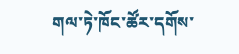གལ་ཏེ་ཁོང་ཚོར་དགོས་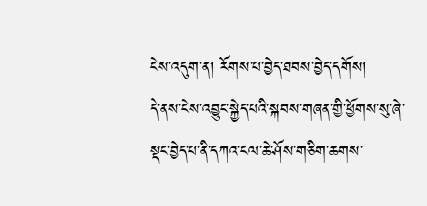ངེས་འདུག་ན། རོགས་པ་བྱེད་ཐབས་བྱེད་དགོས།
དེ་ནས་ངེས་འབྱུང་སྐྱེད་པའི་སྐབས་གཞན་གྱི་ཕྱོགས་སུ་ཞེ་སྡང་བྱེད་པ་ནི་དཀའ་ངལ་ཆེ་ཤོས་གཅིག་ཆགས་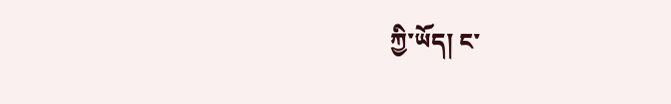ཀྱི་ཡོད། ང་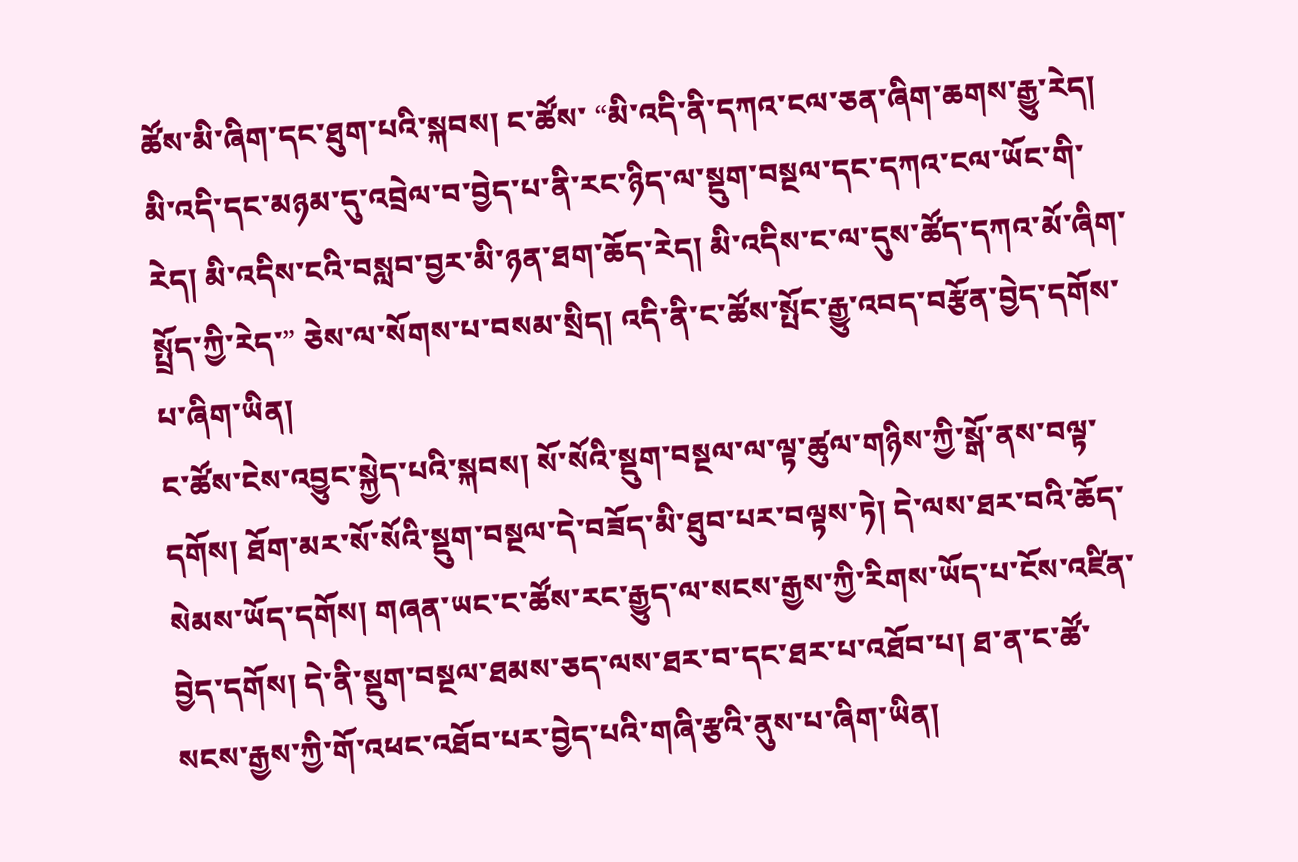ཚོས་མི་ཞིག་དང་ཐུག་པའི་སྐབས། ང་ཚོས་ “མི་འདི་ནི་དཀའ་ངལ་ཅན་ཞིག་ཆགས་རྒྱུ་རེད། མི་འདི་དང་མཉམ་དུ་འབྲེལ་བ་བྱེད་པ་ནི་རང་ཉིད་ལ་སྡུག་བསྔལ་དང་དཀའ་ངལ་ཡོང་གི་རེད། མི་འདིས་ངའི་བསླབ་བྱར་མི་ཉན་ཐག་ཆོད་རེད། མི་འདིས་ང་ལ་དུས་ཚོད་དཀའ་མོ་ཞིག་སྤྲོད་ཀྱི་རེད་” ཅེས་ལ་སོགས་པ་བསམ་སྲིད། འདི་ནི་ང་ཚོས་སྤོང་རྒྱུ་འབད་བརྩོན་བྱེད་དགོས་པ་ཞིག་ཡིན།
ང་ཚོས་ངེས་འབྱུང་སྐྱེད་པའི་སྐབས། སོ་སོའི་སྡུག་བསྔལ་ལ་ལྟ་ཚུལ་གཉིས་ཀྱི་སྒོ་ནས་བལྟ་དགོས། ཐོག་མར་སོ་སོའི་སྡུག་བསྔལ་དེ་བཟོད་མི་ཐུབ་པར་བལྟས་ཏེ། དེ་ལས་ཐར་བའི་ཆོད་སེམས་ཡོད་དགོས། གཞན་ཡང་ང་ཚོས་རང་རྒྱུད་ལ་སངས་རྒྱས་ཀྱི་རིགས་ཡོད་པ་ངོས་འཛིན་བྱེད་དགོས། དེ་ནི་སྡུག་བསྔལ་ཐམས་ཅད་ལས་ཐར་བ་དང་ཐར་པ་འཐོབ་པ། ཐ་ན་ང་ཚོ་སངས་རྒྱས་ཀྱི་གོ་འཕང་འཐོབ་པར་བྱེད་པའི་གཞི་རྩའི་ནུས་པ་ཞིག་ཡིན།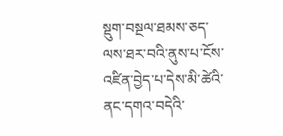སྡུག་བསྔལ་ཐམས་ཅད་ལས་ཐར་བའི་ནུས་པ་ངོས་འཛིན་བྱེད་པ་དེས་མི་ཚེའི་ནང་དགའ་བདེའི་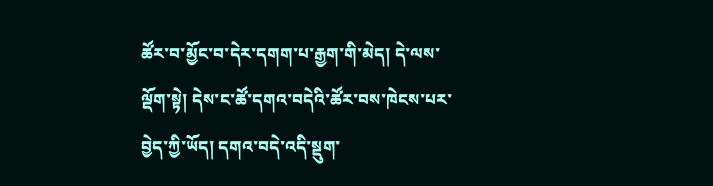ཚོར་བ་མྱོང་བ་དེར་དགག་པ་རྒྱག་གི་མེད། དེ་ལས་ལྡོག་སྟེ། དེས་ང་ཚོ་དགའ་བདེའི་ཚོར་བས་ཁེངས་པར་བྱེད་ཀྱི་ཡོད། དགའ་བདེ་འདི་སྡུག་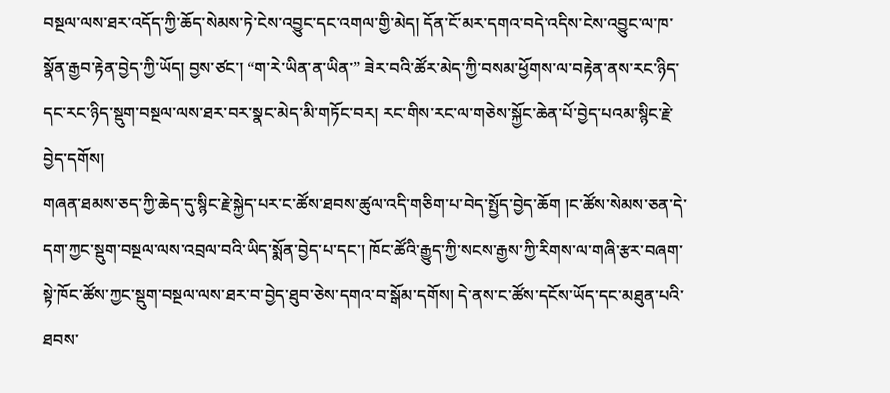བསྔལ་ལས་ཐར་འདོད་ཀྱི་ཆོད་སེམས་ཏེ་ངེས་འབྱུང་དང་འགལ་གྱི་མེད། དོན་ངོ་མར་དགའ་བདེ་འདིས་ངེས་འབྱུང་ལ་ཁ་སྣོན་རྒྱབ་རྟེན་བྱེད་ཀྱི་ཡོད། བྱས་ཙང་། “ག་རེ་ཡིན་ན་ཡིན་” ཟེར་བའི་ཚོར་མེད་ཀྱི་བསམ་ཕྱོགས་ལ་བརྟེན་ནས་རང་ཉིད་དང་རང་ཉིད་སྡུག་བསྔལ་ལས་ཐར་བར་སྣང་མེད་མི་གཏོང་བར། རང་གིས་རང་ལ་གཅེས་སྐྱོང་ཆེན་པོ་བྱེད་པའམ་སྙིང་རྗེ་བྱེད་དགོས།
གཞན་ཐམས་ཅད་ཀྱི་ཆེད་དུ་སྙིང་རྗེ་སྐྱེད་པར་ང་ཚོས་ཐབས་ཚུལ་འདི་གཅིག་པ་བེད་སྤྱོད་བྱེད་ཆོག །ང་ཚོས་སེམས་ཅན་དེ་དག་ཀྱང་སྡུག་བསྔལ་ལས་འབྲལ་བའི་ཡིད་སྨོན་བྱེད་པ་དང་། ཁོང་ཚོའི་རྒྱུད་ཀྱི་སངས་རྒྱས་ཀྱི་རིགས་ལ་གཞི་རྩར་བཞག་སྟེ་ཁོང་ཚོས་ཀྱང་སྡུག་བསྔལ་ལས་ཐར་བ་བྱེད་ཐུབ་ཅེས་དགའ་བ་སྒོམ་དགོས། དེ་ནས་ང་ཚོས་དངོས་ཡོད་དང་མཐུན་པའི་ཐབས་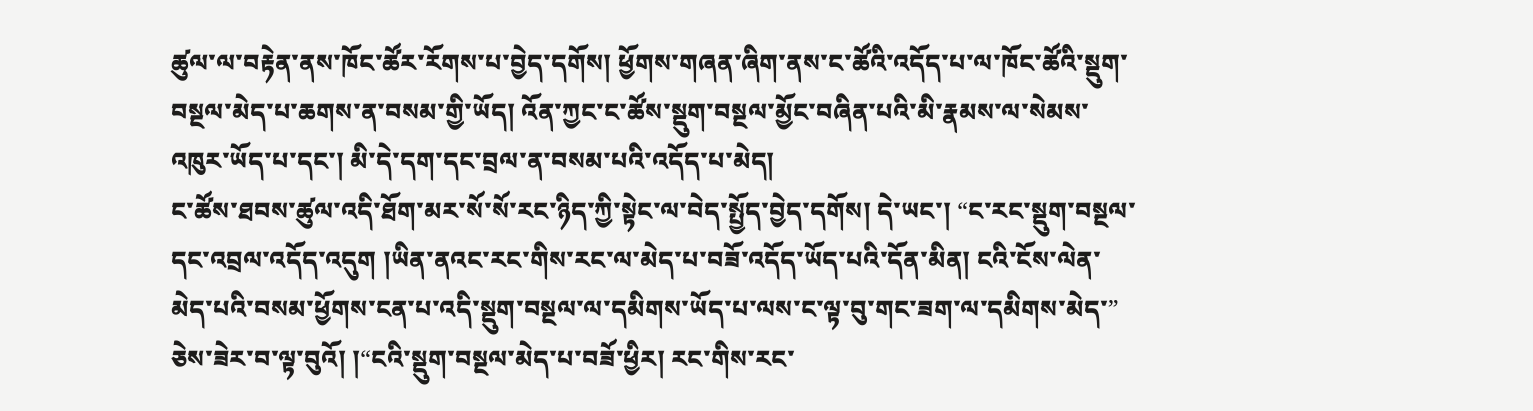ཚུལ་ལ་བརྟེན་ནས་ཁོང་ཚོར་རོགས་པ་བྱེད་དགོས། ཕྱོགས་གཞན་ཞིག་ནས་ང་ཚོའི་འདོད་པ་ལ་ཁོང་ཚོའི་སྡུག་བསྔལ་མེད་པ་ཆགས་ན་བསམ་གྱི་ཡོད། འོན་ཀྱང་ང་ཚོས་སྡུག་བསྔལ་མྱོང་བཞིན་པའི་མི་རྣམས་ལ་སེམས་འཁུར་ཡོད་པ་དང་། མི་དེ་དག་དང་བྲལ་ན་བསམ་པའི་འདོད་པ་མེད།
ང་ཚོས་ཐབས་ཚུལ་འདི་ཐོག་མར་སོ་སོ་རང་ཉིད་ཀྱི་སྟེང་ལ་བེད་སྤྱོད་བྱེད་དགོས། དེ་ཡང་། “ང་རང་སྡུག་བསྔལ་དང་འབྲལ་འདོད་འདུག །ཡིན་ནའང་རང་གིས་རང་ལ་མེད་པ་བཟོ་འདོད་ཡོད་པའི་དོན་མིན། ངའི་ངོས་ལེན་མེད་པའི་བསམ་ཕྱོགས་ངན་པ་འདི་སྡུག་བསྔལ་ལ་དམིགས་ཡོད་པ་ལས་ང་ལྟ་བུ་གང་ཟག་ལ་དམིགས་མེད་” ཅེས་ཟེར་བ་ལྟ་བུའོ། །“ངའི་སྡུག་བསྔལ་མེད་པ་བཟོ་ཕྱིར། རང་གིས་རང་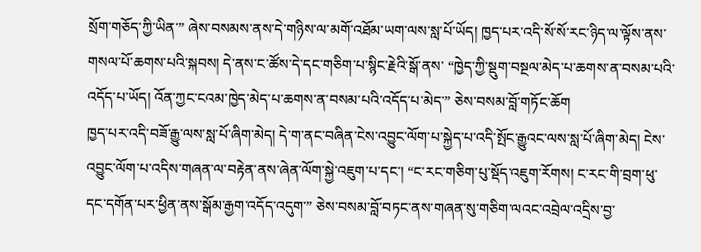སྲོག་གཅོད་ཀྱི་ཡིན་” ཞེས་བསམས་ནས་དེ་གཉིས་ལ་མགོ་འཐོམ་ཡག་ལས་སླ་པོ་ཡོད། ཁྱད་པར་འདི་སོ་སོ་རང་ཉིད་ལ་ལྟོས་ནས་གསལ་པོ་ཆགས་པའི་སྐབས། དེ་ནས་ང་ཚོས་དེ་དང་གཅིག་པ་སྙིང་རྗེའི་སྒོ་ནས་ “ཁྱེད་ཀྱི་སྡུག་བསྔལ་མེད་པ་ཆགས་ན་བསམ་པའི་འདོད་པ་ཡོད། འོན་ཀྱང་ངའམ་ཁྱེད་མེད་པ་ཆགས་ན་བསམ་པའི་འདོད་པ་མེད་” ཅེས་བསམ་བློ་གཏོང་ཆོག
ཁྱད་པར་འདི་བཟོ་རྒྱུ་ལས་སླ་པོ་ཞིག་མེད། དེ་ག་ནང་བཞིན་ངེས་འབྱུང་ལོག་པ་སྐྱེད་པ་འདི་སྤོང་རྒྱུའང་ལས་སླ་པོ་ཞིག་མེད། ངེས་འབྱུང་ལོག་པ་འདིས་གཞན་ལ་བརྟེན་ནས་ཞེན་ལོག་སྐྱེ་འཇུག་པ་དང་། “ང་རང་གཅིག་པུ་སྡོད་འཇུག་རོགས། ང་རང་གི་བྲག་ཕུ་དང་དགོན་པར་ཕྱིན་ནས་སྒོམ་རྒྱག་འདོད་འདུག་” ཅེས་བསམ་བློ་བཏང་ནས་གཞན་སུ་གཅིག་ལའང་འབྲེལ་འདྲིས་བྱ་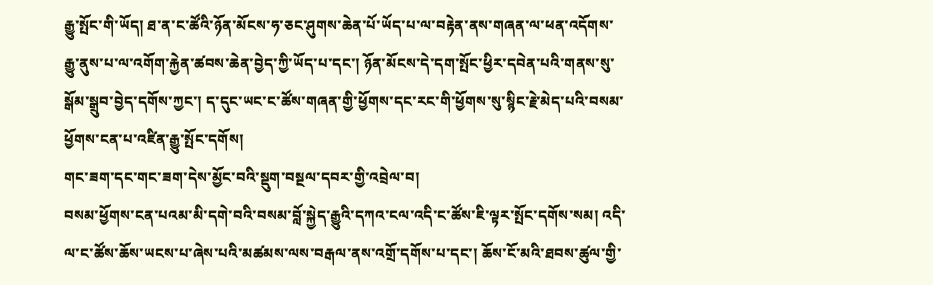རྒྱུ་སྤོང་གི་ཡོད། ཐ་ན་ང་ཚོའི་ཉོན་མོངས་ཧ་ཅང་ཤུགས་ཆེན་པོ་ཡོད་པ་ལ་བརྟེན་ནས་གཞན་ལ་ཕན་འདོགས་རྒྱུ་ནུས་པ་ལ་འགོག་རྐྱེན་ཚབས་ཆེན་བྱེད་ཀྱི་ཡོད་པ་དང་། ཉོན་མོངས་དེ་དག་སྤོང་ཕྱིར་དབེན་པའི་གནས་སུ་སྒོམ་སྒྲུབ་བྱེད་དགོས་ཀྱང་། ད་དུང་ཡང་ང་ཚོས་གཞན་གྱི་ཕྱོགས་དང་རང་གི་ཕྱོགས་སུ་སྙིང་རྗེ་མེད་པའི་བསམ་ཕྱོགས་ངན་པ་འཛིན་རྒྱུ་སྤོང་དགོས།
གང་ཟག་དང་གང་ཟག་དེས་མྱོང་བའི་སྡུག་བསྔལ་དབར་གྱི་འབྲེལ་བ།
བསམ་ཕྱོགས་ངན་པའམ་མི་དགེ་བའི་བསམ་བློ་སྐྱེད་རྒྱུའི་དཀའ་ངལ་འདི་ང་ཚོས་ཇི་ལྟར་སྤོང་དགོས་སམ། འདི་ལ་ང་ཚོས་ཆོས་ཡངས་པ་ཞེས་པའི་མཚམས་ལས་བརྒལ་ནས་འགྲོ་དགོས་པ་དང་། ཆོས་ངོ་མའི་ཐབས་ཚུལ་གྱི་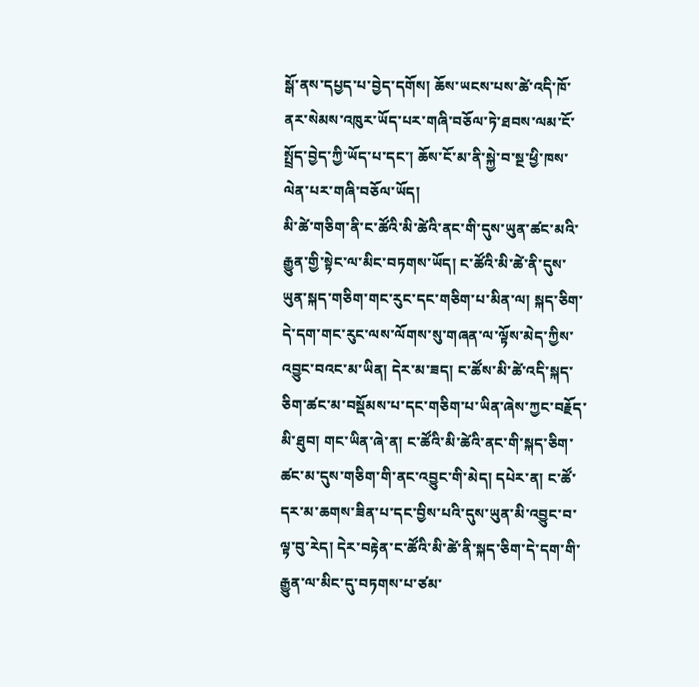སྒོ་ནས་དཔྱད་པ་བྱེད་དགོས། ཆོས་ཡངས་པས་ཚེ་འདི་ཁོ་ནར་སེམས་འཁུར་ཡོད་པར་གཞི་བཅོལ་ཏེ་ཐབས་ལམ་ངོ་སྤྲོད་བྱེད་ཀྱི་ཡོད་པ་དང་། ཆོས་ངོ་མ་ནི་སྐྱེ་བ་སྔ་ཕྱི་ཁས་ལེན་པར་གཞི་བཅོལ་ཡོད།
མི་ཚེ་གཅིག་ནི་ང་ཚོའི་མི་ཚེའི་ནང་གི་དུས་ཡུན་ཚང་མའི་རྒྱུན་གྱི་སྟེང་ལ་མིང་བཏགས་ཡོད། ང་ཚོའི་མི་ཚེ་ནི་དུས་ཡུན་སྐད་གཅིག་གང་རུང་དང་གཅིག་པ་མིན་ལ། སྐད་ཅིག་དེ་དག་གང་རུང་ལས་ལོགས་སུ་གཞན་ལ་ལྟོས་མེད་ཀྱིས་འབྱུང་བའང་མ་ཡིན། དེར་མ་ཟད། ང་ཚོས་མི་ཚེ་འདི་སྐད་ཅིག་ཚང་མ་བསྡོམས་པ་དང་གཅིག་པ་ཡིན་ཞེས་ཀྱང་བརྗོད་མི་ཐུབ། གང་ཡིན་ཞེ་ན། ང་ཚོའི་མི་ཚེའི་ནང་གི་སྐད་ཅིག་ཚང་མ་དུས་གཅིག་གི་ནང་འབྱུང་གི་མེད། དཔེར་ན། ང་ཚོ་དར་མ་ཆགས་ཟིན་པ་དང་བྱིས་པའི་དུས་ཡུན་མི་འབྱུང་བ་ལྟ་བུ་རེད། དེར་བརྟེན་ང་ཚོའི་མི་ཚེ་ནི་སྐད་ཅིག་དེ་དག་གི་རྒྱུན་ལ་མིང་དུ་བཏགས་པ་ཙམ་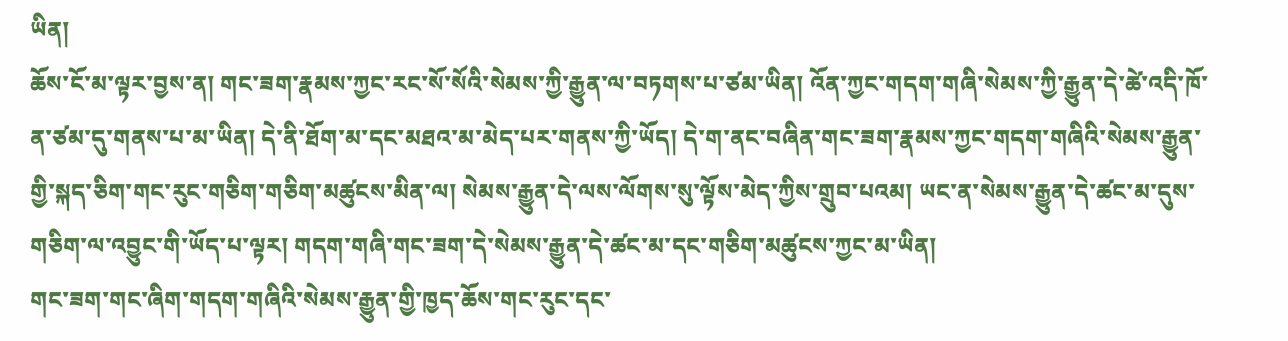ཡིན།
ཆོས་ངོ་མ་ལྟར་བྱས་ན། གང་ཟག་རྣམས་ཀྱང་རང་སོ་སོའི་སེམས་ཀྱི་རྒྱུན་ལ་བཏགས་པ་ཙམ་ཡིན། འོན་ཀྱང་གདག་གཞི་སེམས་ཀྱི་རྒྱུན་དེ་ཚེ་འདི་ཁོ་ན་ཙམ་དུ་གནས་པ་མ་ཡིན། དེ་ནི་ཐོག་མ་དང་མཐའ་མ་མེད་པར་གནས་ཀྱི་ཡོད། དེ་ག་ནང་བཞིན་གང་ཟག་རྣམས་ཀྱང་གདག་གཞིའི་སེམས་རྒྱུན་གྱི་སྐད་ཅིག་གང་རུང་གཅིག་གཅིག་མཚུངས་མིན་ལ། སེམས་རྒྱུན་དེ་ལས་ལོགས་སུ་ལྟོས་མེད་ཀྱིས་གྲུབ་པའམ། ཡང་ན་སེམས་རྒྱུན་དེ་ཚང་མ་དུས་གཅིག་ལ་འབྱུང་གི་ཡོད་པ་ལྟར། གདག་གཞི་གང་ཟག་དེ་སེམས་རྒྱུན་དེ་ཚང་མ་དང་གཅིག་མཚུངས་ཀྱང་མ་ཡིན།
གང་ཟག་གང་ཞིག་གདག་གཞིའི་སེམས་རྒྱུན་གྱི་ཁྱད་ཆོས་གང་རུང་དང་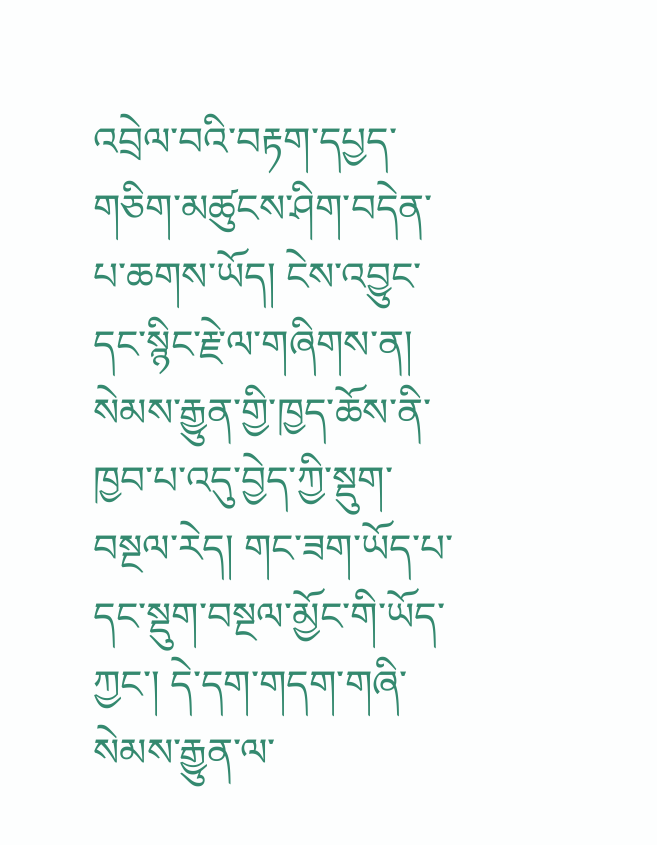འབྲེལ་བའི་བརྟག་དཔྱད་གཅིག་མཚུངས་ཤིག་བདེན་པ་ཆགས་ཡོད། ངེས་འབྱུང་དང་སྙིང་རྗེ་ལ་གཞིགས་ན། སེམས་རྒྱུན་གྱི་ཁྱད་ཆོས་ནི་ཁྱབ་པ་འདུ་བྱེད་ཀྱི་སྡུག་བསྔལ་རེད། གང་ཟག་ཡོད་པ་དང་སྡུག་བསྔལ་མྱོང་གི་ཡོད་ཀྱང་། དེ་དག་གདག་གཞི་སེམས་རྒྱུན་ལ་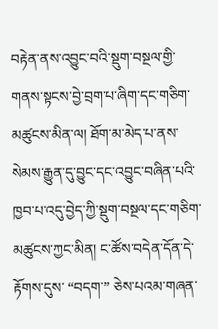བརྟེན་ནས་འབྱུང་བའི་སྡུག་བསྔལ་གྱི་གནས་སྟངས་བྱེ་བྲག་པ་ཞིག་དང་གཅིག་མཚུངས་མིན་ལ། ཐོག་མ་མེད་པ་ནས་སེམས་རྒྱུན་དུ་བྱུང་དང་འབྱུང་བཞིན་པའི་ཁྱབ་པ་འདུ་བྱེད་ཀྱི་སྡུག་བསྔལ་དང་གཅིག་མཚུངས་ཀྱང་མིན། ང་ཚོས་བདེན་དོན་དེ་རྟོགས་དུས་ “བདག་” ཅེས་པའམ་གཞན་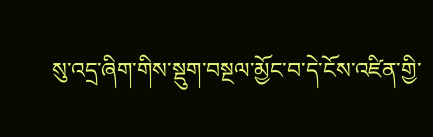སུ་འདྲ་ཞིག་གིས་སྡུག་བསྔལ་མྱོང་བ་དེ་ངོས་འཛིན་གྱི་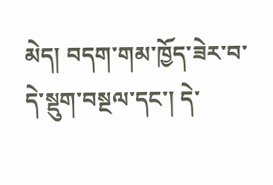མེད། བདག་གམ་ཁྱོད་ཟེར་བ་དེ་སྡུག་བསྔལ་དང་། དེ་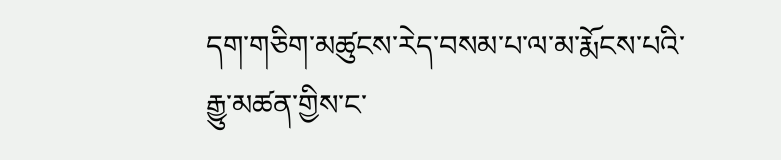དག་གཅིག་མཚུངས་རེད་བསམ་པ་ལ་མ་རྨོངས་པའི་རྒྱུ་མཚན་གྱིས་ང་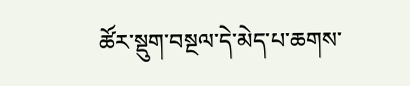ཚོར་སྡུག་བསྔལ་དེ་མེད་པ་ཆགས་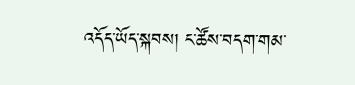འདོད་ཡོད་སྐབས། ང་ཚོས་བདག་གམ་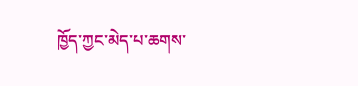ཁྱོད་ཀྱང་མེད་པ་ཆགས་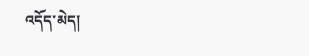འདོད་མེད།